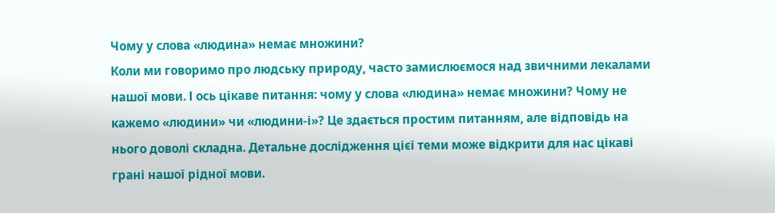Чому у слова «людина» немає множини?
Коли ми говоримо про людську природу, часто замислюємося над звичними лекалами нашої мови. І ось цікаве питання: чому у слова «людина» немає множини? Чому не кажемо «людини» чи «людини-і»? Це здається простим питанням, але відповідь на нього доволі складна. Детальне дослідження цієї теми може відкрити для нас цікаві грані нашої рідної мови.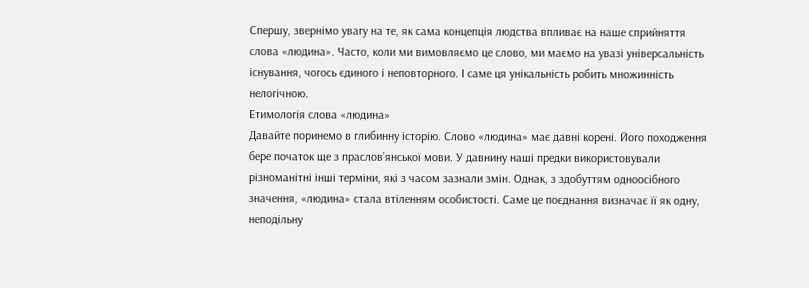Спершу, звернімо увагу на те, як сама концепція людства впливає на наше сприйняття слова «людина». Часто, коли ми вимовляємо це слово, ми маємо на увазі універсальність існування, чогось єдиного і неповторного. І саме ця унікальність робить множинність нелогічною.
Етимологія слова «людина»
Давайте поринемо в глибинну історію. Слово «людина» має давні корені. Його походження бере початок ще з праслов’янської мови. У давнину наші предки використовували різноманітні інші терміни, які з часом зазнали змін. Однак, з здобуттям одноосібного значення, «людина» стала втіленням особистості. Саме це поєднання визначає її як одну, неподільну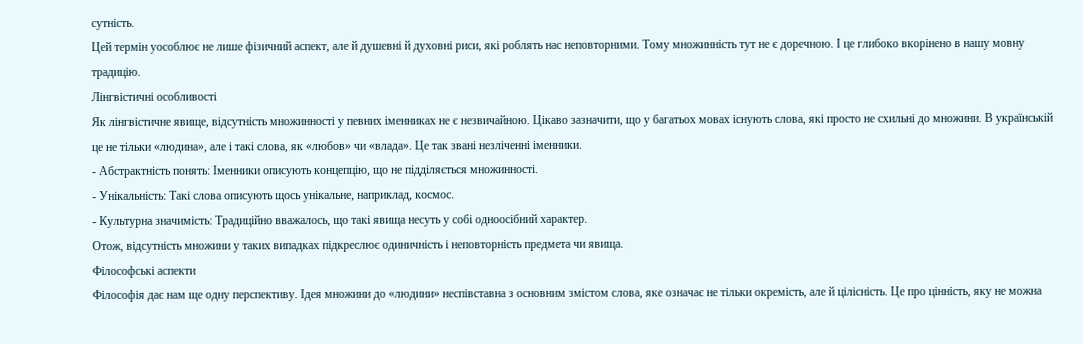сутність.
Цей термін уособлює не лише фізичний аспект, але й душевні й духовні риси, які роблять нас неповторними. Тому множинність тут не є доречною. І це глибоко вкорінено в нашу мовну традицію.
Лінгвістичні особливості
Як лінгвістичне явище, відсутність множинності у певних іменниках не є незвичайною. Цікаво зазначити, що у багатьох мовах існують слова, які просто не схильні до множини. В українській це не тільки «людина», але і такі слова, як «любов» чи «влада». Це так звані незліченні іменники.
- Абстрактність понять: Іменники описують концепцію, що не підділяється множинності.
- Унікальність: Такі слова описують щось унікальне, наприклад, космос.
- Культурна значимість: Традиційно вважалось, що такі явища несуть у собі одноосібний характер.
Отож, відсутність множини у таких випадках підкреслює одиничність і неповторність предмета чи явища.
Філософські аспекти
Філософія дає нам ще одну перспективу. Ідея множини до «людини» неспівставна з основним змістом слова, яке означає не тільки окремість, але й цілісність. Це про цінність, яку не можна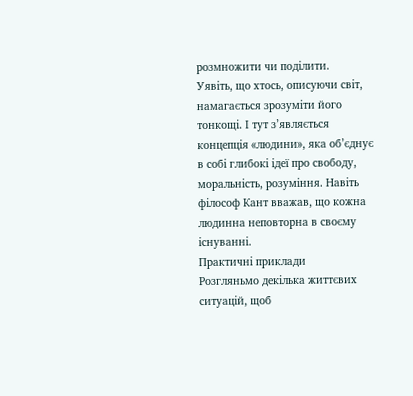розмножити чи поділити.
Уявіть, що хтось, описуючи світ, намагається зрозуміти його тонкощі. І тут з’являється концепція «людини», яка об’єднує в собі глибокі ідеї про свободу, моральність, розуміння. Навіть філософ Кант вважав, що кожна людинна неповторна в своєму існуванні.
Практичні приклади
Розгляньмо декілька життєвих ситуацій, щоб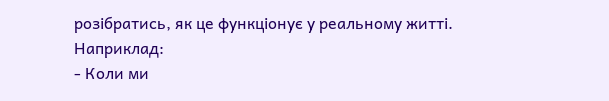розібратись, як це функціонує у реальному житті. Наприклад:
- Коли ми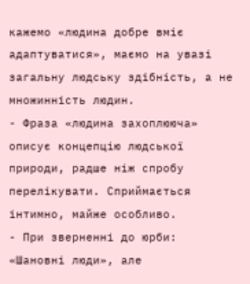кажемо «людина добре вміє адаптуватися», маємо на увазі загальну людську здібність, а не множинність людин.
- Фраза «людина захоплююча» описує концепцію людської природи, радше ніж спробу перелікувати. Сприймається інтимно, майже особливо.
- При зверненні до юрби: «Шановні люди», але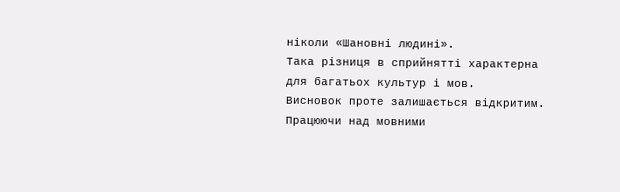ніколи «Шановні людині».
Така різниця в сприйнятті характерна для багатьох культур і мов.
Висновок проте залишається відкритим. Працюючи над мовними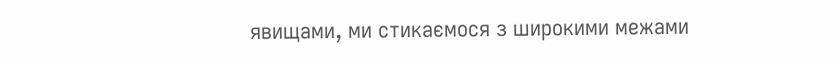явищами, ми стикаємося з широкими межами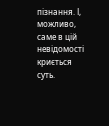пізнання. І, можливо, саме в цій невідомості криється суть.